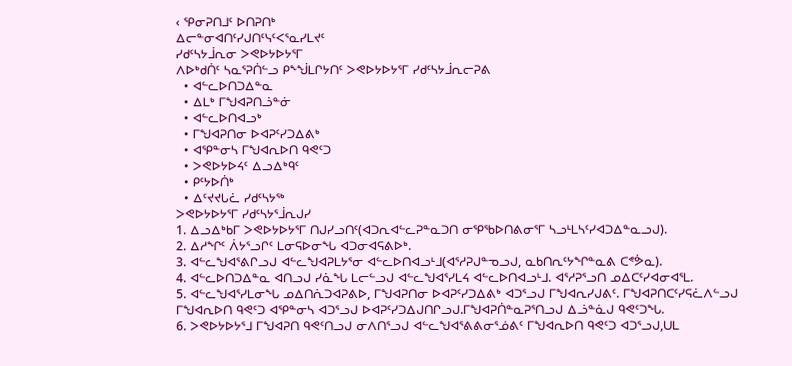‹ ᕿᓂᕈᑎᒧᑦ ᐅᑎᕈᑎᒃ
ᐃᓕᓐᓂᐊᑎᑦᓯᒍᑎᑦᓭᑦᐸᕐᓇᓯᒪᔪᑦ
ᓯᑯᑦᓴᔭᒨᕆᓂ ᐳᕙᐅᔭᐅᔭᕐᒥ
ᐱᐅᒃᑯᑏᑦ ᓴᓇᕐᕈᑏᓪᓗ ᑭᖕᖒᒪᒋᔭᑎᑦ ᐳᕙᐅᔭᐅᔭᕐᒥ ᓯᑯᑦᓴᔭᒨᕆᓕᕈᕕ
  • ᐊᓪᓚᐅᑎᑐᐃᓐᓇ
  • ᐃᒪᒃ ᒥᖑᐊᕈᑎᓘᓐᓃ
  • ᐊᓪᓚᐅᑎᐊᓗᒃ
  • ᒥᖑᐊᕈᑎᓂ ᐅᐊᕈᑦᓯᑐᐃᕕᒃ
  • ᐊᕿᓐᓂᓴ ᒥᖑᐊᕆᐅᑎ ᑫᕙᑦᑐ
  • ᐳᕙᐅᔭᐅᔦᑦ ᐃᓗᐃᒃᑫᑦ
  • ᑭᑦᔭᐅᑏᒃ
  • ᐃᑦᔪᔪᒐᓛ ᓯᑯᑦᓴᔭᖅ
ᐳᕙᐅᔭᐅᔭᕐᒥ ᓯᑯᑦᓴᔭᕐᒨᕆᒍᓯ
1. ᐃᓗᐃᒃᑲᒥ ᐳᕙᐅᔭᐅᔭᕐᒥ ᑎᒍᓯᓗᑎᑦ(ᐊᑐᕆᐊᓪᓚᕈᓐᓇᑐᑎ ᓂᕿᖃᐅᑎᕕᓂᕐᒥ ᓴᓗᒻᒪᓴᑦᓯᐊᑐᐃᓐᓇᓗᒍ).
2. ᐃᓱᖏᑦ ᐲᔭᕐᓗᒋᑦ ᒪᓂᕋᐅᓂᖓ ᐊᑐᓂᐊᕋᕕᐅᒃ.
3. ᐊᓪᓚᖑᐊᕐᕕᒋᓗᒍ ᐊᓪᓚᖑᐊᕈᒪᔭᕐᓂ ᐊᓪᓚᐅᑎᐊᓗᒻᒧ(ᐊᕐᓱᕈᒍᓐᓀᓗᒍ, ᓇᑲᑎᕆᑦᔭᖏᓐᓇᕕ ᑕᕝᕘᓇ).
4. ᐊᓪᓚᐅᑎᑐᐃᓐᓇ ᐊᑎᓗᒍ ᓯᓈᖓ ᒪᓕᓪᓗᒍ ᐊᓪᓚᖑᐊᕐᓯᒪᔦ ᐊᓪᓚᐅᑎᐊᓗᒻᒧ. ᐊᕐᓱᕈᕐᓗᑎ ᓄᐃᑕᑦᓯᐊᓂᐊᕐᒪ.
5. ᐊᓪᓚᖑᐊᕐᓯᒪᓂᖓ ᓄᐃᑎᕇᑐᐊᕈᕕᐅ, ᒥᖑᐊᕈᑎᓂ ᐅᐊᕈᑦᓯᑐᐃᕕᒃ ᐊᑐᕐᓗᒍ ᒥᖑᐊᕆᓯᒍᕕᑦ. ᒥᖑᐊᕈᑎᑕᑦᓯᕋᓛᐱᓪᓗᒍ ᒥᖑᐊᕆᐅᑎ ᑫᕙᑦᑐ ᐊᕿᓐᓂᓴ ᐊᑐᕐᓗᒍ ᐅᐊᕈᑦᓯᑐᐃᒍᑎᒋᓗᒍ.ᒥᖑᐊᕈᑏᓐᓇᕈᕐᑎᓗᒍ ᐃᓘᓐᓈᒍ ᑫᕙᑦᑐᖓ.
6. ᐳᕙᐅᔭᐅᔭᕐᒧ ᒥᖑᐊᕈᑎ ᑫᕙᑦᑎᓗᒍ ᓂᐱᑎᕐᓗᒍ ᐊᓪᓚᖑᐊᕐᕕᕕᓂᕐᓅᕕᑦ ᒥᖑᐊᕆᐅᑎ ᑫᕙᑦᑐ ᐊᑐᕐᓗᒍ,ᑌᒪ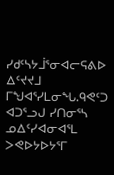ᓯᑯᑦᓴᔭᒨᕐᓂᐊᓕᕋᕕᐅ ᐃᑦᔪᔪᒧ ᒥᖑᐊᕐᓯᒪᓂᖓ.ᑫᕙᑦᑐ ᐊᑐᕐᓗᒍ ᓯᑎᓂᕐᓴ ᓄᐃᑦᓯᐊᓂᐊᕐᒪ ᐳᕙᐅᔭᐅᔭᕐᒥ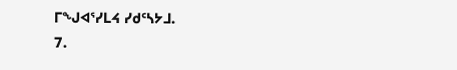ᒥᖑᐊᕐᓯᒪᔦ ᓯᑯᑦᓴᔭᒧ.
7.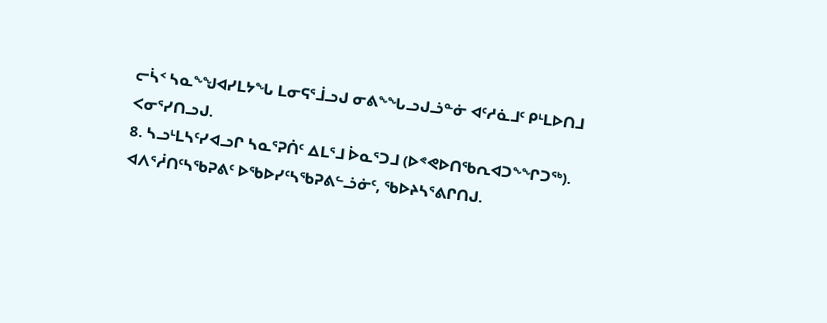ᓕᓵᑉ ᓴᓇᖕᖑᐊᓯᒪᔭᖓ ᒪᓂᕋᕐᒨᓗᒍ ᓂᕕᖕᖓᓗᒍᓘᓐᓃ ᐊᑦᓱᓈᒧᑦ ᑭᒻᒪᐅᑎᒧ ᐸᓂᕐᓯᑎᓗᒍ.
8. ᓴᓗᒻᒪᓴᑦᓯᐊᓗᒋ ᓴᓇᕐᕈᑏᑦ ᐃᒪᕐᒧ ᐆᓇᕐᑐᒧ (ᐅᕝᕙᐅᑎᖃᕆᐊᑐᖕᖏᑐᖅ).
ᐊᐱᕐᓲᑎᑦᓴᖃᕈᕕᑦ ᐅᖃᐅᓯᑦᓴᖃᕈᕕᓪᓘᓃᑦ, ᖃᐅᔨᓴᕐᕕᒋᑎᒍ.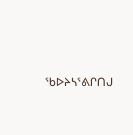ᖃᐅᔨᓴᕐᕕᒋᑎᒍ